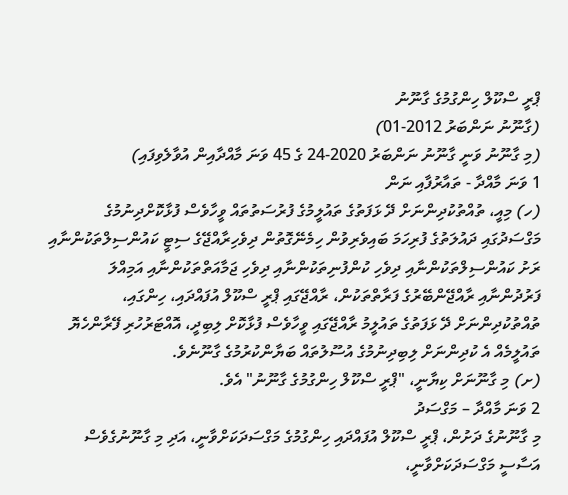ޕްރީ ސްކޫލް ހިންގުމުގެ ގާނޫނު
(ގާނޫނު ނަންބަރު 2012-01)
(މި ގާނޫނު ވަނީ ގާނޫނު ނަންބަރު 2020-24 ގެ 45 ވަނަ މާއްދާއިން އުވާލެވިފައި)
1 ވަނަ މާއްދާ - ތައާރުފާއި ނަން
(ހ) މިއީ، ތުއްތުކުދިންނަށް ދޭ ޅަފަތުގެ ތައުލީމުގެ ފުރުސަތުތައް ވީހާވެސް ފުޅާކޮށްދިނުމުގެ މަގްސަދުގައި ދައުލަތުގެ ފުރިހަމަ ބައިވެރިވުން ހިމެނޭގޮތުން ދިވެހިރާއްޖޭގެ ސިޓީ ކައުންސިލްތަކުންނާއި ރަށު ކައުންސިލްތަކުންނާއި ދިވެހި ކުންފުނިތަކުންނާއި ދިވެހި ޖަމާއަތްތަކުންނާއި އަމިއްލަ ފަރުދުންނާއި ރާއްޖޭންބޭރުގެ ފަރާތްތަކުން، ރާއްޖޭގައި ޕްރީ ސްކޫލް އުފައްދައި، ހިންގައި، ތުއްތުކުދިންނަށް ދޭ ޅަފަތުގެ ތައުލީމު ރާއްޖޭގައި ވީހާވެސް ފުޅާކޮށް ލިބިދީ، އޮއްޓަރުހުރި ފޭރާންހެޔޮ ތައުލީމެއް އެ ކުދިންނަށް ލިބިދިނުމުގެ އުސޫލުތައް ބަޔާންކުރުމުގެ ގާނޫނެވެ.
(ށ) މި ގާނޫނަށް ކިޔާނީ، "ޕްރީ ސްކޫލް ހިންގުމުގެ ގާނޫނު" އެވެ.
2 ވަނަ މާއްދާ – މަގްސަދު
މި ގާނޫނުގެ ދަށުން، ޕްރީ ސްކޫލް އުފައްދައި ހިންގުމުގެ މަގްސަދަކަށްވާނީ، އަދި މި ގާނޫނުގެވެސް އަސާސީ މަގްސަދަކަށްވާނީ،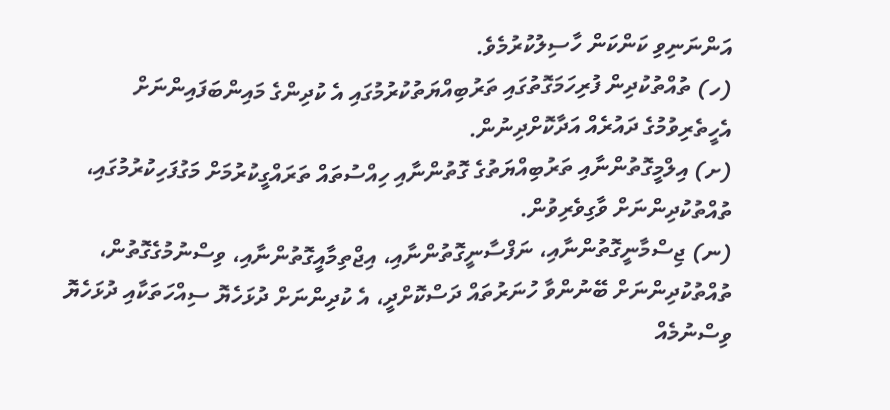އަންނަނިވި ކަންކަން ހާސިލުކުރުމެވެ.
(ހ) ތުއްތުކުދިން ފުރިހަމަގޮތުގައި ތަރުބިއްޔަތުކުރުމުގައި އެ ކުދިންގެ މައިންބަފައިންނަށް އެހީތެރިވުމުގެ ދައުރެއް އަދާކޮށްދިނުން.
(ށ) އިލްމީގޮތުންނާއި ތަރުބިއްޔަތުގެ ގޮތުންނާއި ހިއްސުތައް ތަރައްގީކުރުމަށް މަގުފަހިކުރުމުގައި، ތުއްތުކުދިންނަށް ވާގިވެރިވުން.
(ނ) ޖިސްމާނީގޮތުންނާއި، ނަފްސާނީގޮތުންނާއި، އިޖްތިމާއީގޮތުންނާއި، ވިސްނުމުގެގޮތުން، ތުއްތުކުދިންނަށް ބޭނުންވާ ހުނަރުތައް ދަސްކޮށްދީ، އެ ކުދިންނަށް ދުޅަހެޔޮ ސިއްހަތަކާއި ދުޅަހެޔޮ ވިސްނުމެއް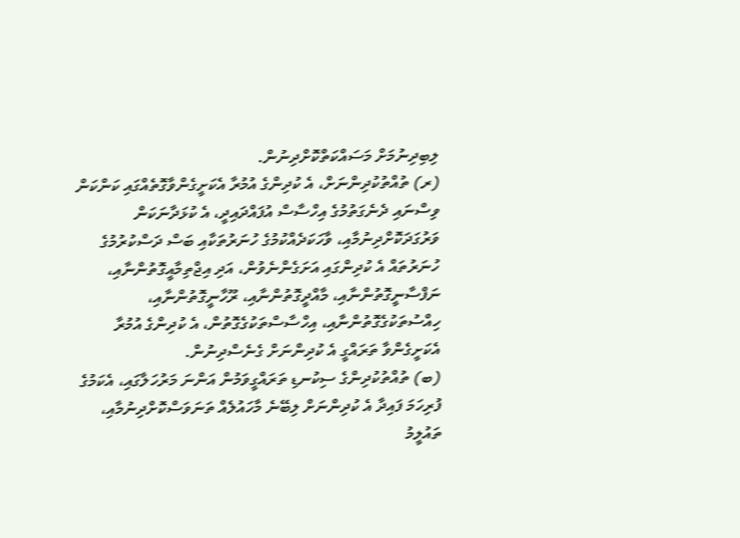ލިބިދިނުމަށް މަސައްކަތްކޮށްދިނުން.
(ރ) ތުއްތުކުދިންނަށް، އެ ކުދިންގެ އުމުރާ އެކަށީގެންވާގޮތެއްގައި ކަންކަން ވިސްނައި ދެނެގަތުމުގެ އިހްސާސް އުފައްދައިދީ، އެ ކުޅަދާނަކަން ވަރުގަދަކޮށްދިނުމާއި، ވާހަކަދެއްކުމުގެ ހުނަރުތަކާއި ބަސް ދަސްކުރުމުގެ ހުނަރުތައް އެ ކުދިންގައި އަށަގެންނެވުން، އަދި އިޖްތިމާއީގޮތުންނާއި، ނަފްސާނީގޮތުންނާއި، މާއްދީގޮތުންނާއި، ރޫހާނީގޮތުންނާއި، ހިއްސުތަކުގެގޮތުންނާއި، އިހްސާސްތަކުގެގޮތުން، އެ ކުދިންގެ އުމުރާ އެކަށީގެންވާ ތަރައްގީ އެ ކުދިންނަށް ގެނެސްދިނުން.
(ބ) ތުއްތުކުދިންގެ ސިކުނޑި ތަރައްގީވަމުން އަންނަ މަރުހަލާގައި، އެކަމުގެ ފުރިހަމަ ފައިދާ އެ ކުދިންނަށް ލިބޭނެ މާހައުލެއް ތަނަވަސްކޮށްދިނުމާއި، ތައުލީމު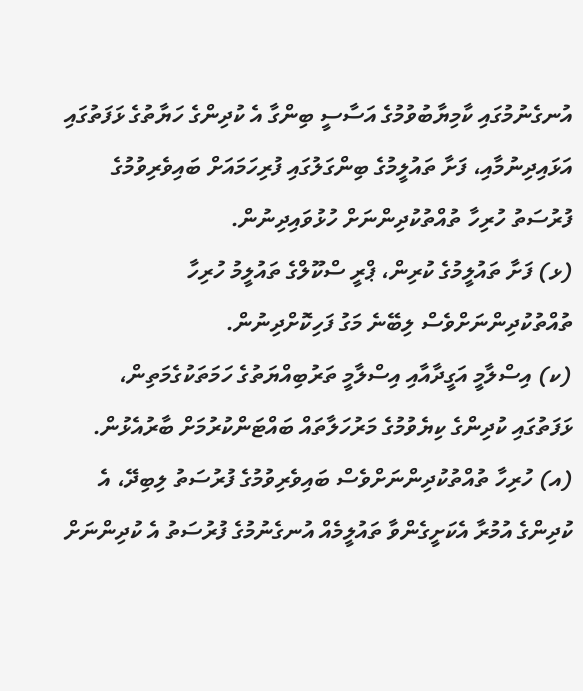އުނގެނުމުގައި ކާމިޔާބުވުމުގެ އަސާސީ ބިންގާ އެ ކުދިންގެ ހަޔާތުގެ ޅަފަތުގައި އަޅައިދިނުމާއި، ފަށާ ތައުލީމުގެ ބިންގަލުގައި ފުރިހަމައަށް ބައިވެރިވުމުގެ ފުރުސަތު ހުރިހާ ތުއްތުކުދިންނަށް ހުޅުވައިދިނުން.
(ޅ) ފަށާ ތައުލީމުގެ ކުރިން، ޕްރީ ސްކޫލްގެ ތައުލީމު ހުރިހާ ތުއްތުކުދިންނަށްވެސް ލިބޭނެ މަގު ފަހިކޮށްދިނުން.
(ކ) އިސްލާމީ އަގީދާއާއި އިސްލާމީ ތަރުބިއްޔަތުގެ ހަމަތަކުގެމަތިން، ޅަފަތުގައި ކުދިންގެ ކިޔެވުމުގެ މަރުހަލާތައް ބައްޓަންކުރުމަށް ބާރުއެޅުން.
(އ) ހުރިހާ ތުއްތުކުދިންނަށްވެސް ބައިވެރިވުމުގެ ފުރުސަތު ލިބިދޭ، އެ ކުދިންގެ އުމުރާ އެކަށީގެންވާ ތައުލީމެއް އުނގެނުމުގެ ފުރުސަތު އެ ކުދިންނަށް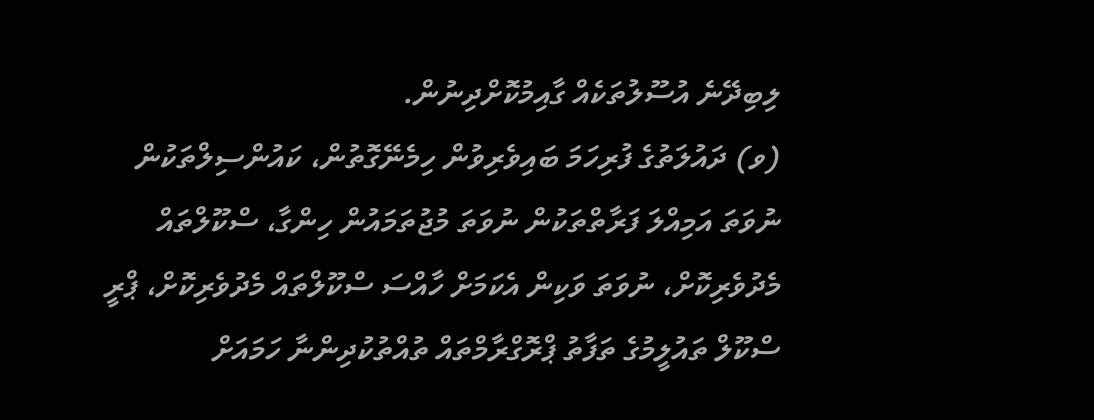ލިބިދޭނެ އުސޫލުތަކެއް ގާއިމުކޮށްދިނުން.
(ވ) ދައުލަތުގެ ފުރިހަމަ ބައިވެރިވުން ހިމެނޭގޮތުން، ކައުންސިލްތަކުން ނުވަތަ އަމިއްލަ ފަރާތްތަކުން ނުވަތަ މުޖުތަމައުން ހިންގާ، ސްކޫލްތައް މެދުވެރިކޮށް، ނުވަތަ ވަކިން އެކަމަށް ހާއްސަ ސްކޫލްތައް މެދުވެރިކޮށް، ޕްރީ ސްކޫލް ތައުލީމުގެ ތަފާތު ޕްރޮގްރާމްތައް ތުއްތުކުދިންނާ ހަމައަށް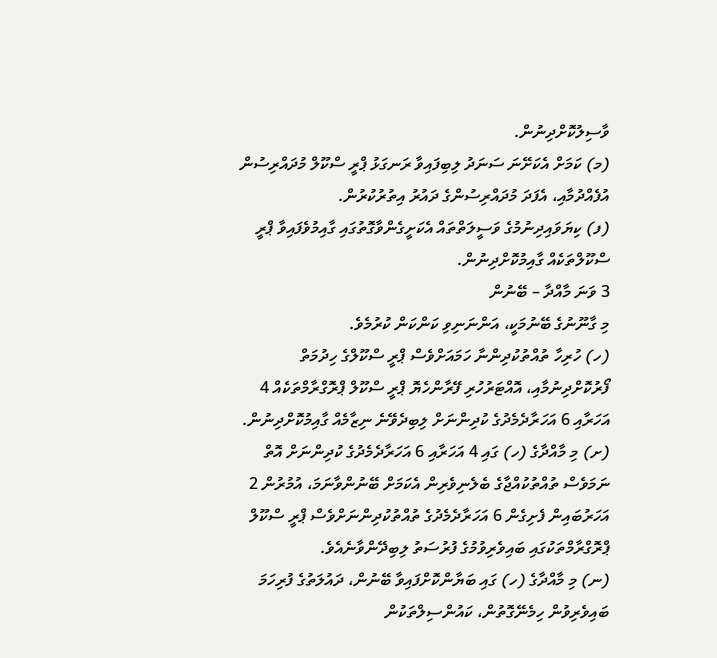ވާސިލުކޮށްދިނުން.
(މ) ކަމަށް އެކަށޭނަ ސަނަދު ލިބިފައިވާ ރަނގަޅު ޕްރީ ސްކޫލް މުދައްރިސުން އުފެއްދުމާއި، އެފަދަ މުދައްރިސުންގެ ދައުރު އިތުރުކުރުން.
(ފ) ކިޔަވައިދިނުމުގެ ވަސީލަތްތައް އެކަށީގެންވާގޮތުގައި ގާއިމުވެފައިވާ ޕްރީ ސްކޫލްތަކެއް ގާއިމުކޮށްދިނުން.
3 ވަނަ މާއްދާ – ބޭނުން
މި ގާނޫނުގެ ބޭނުމަކީ، އަންނަނިވި ކަންކަން ކުރުމެވެ.
(ހ) ހުރިހާ ތުއްތުކުދިންނާ ހަމައަށްވެސް ޕްރީ ސްކޫލްގެ ހިދުމަތް ފޯރުކޮށްދިނުމާއި، އޮއްޓަރުހުރި ފޭރާންހެޔޮ ޕްރީ ސްކޫލް ޕްރޮގްރާމްތަކެއް 4 އަހަރާއި 6 އަހަރާދެމެދުގެ ކުދިންނަށް ލިބިދެވޭނެ ނިޒާމެއް ގާއިމުކޮށްދިނުން.
(ށ) މި މާއްދާގެ (ހ) ގައި 4 އަހަރާއި 6 އަހަރާދެމެދުގެ ކުދިންނަށް އޮތް ނަމަވެސް ތުއްތުކުއްޖާގެ ބެލެނިވެރިން އެކަމަށް ބޭނުންވާނަމަ، އުމުރުން 2 އަހަރުބައިން ފެށިގެން 6 އަހަރާދެމެދުގެ ތުއްތުކުދިންނަށްވެސް ޕްރީ ސްކޫލް ޕްރޮގްރާމްތަކުގައި ބައިވެރިވުމުގެ ފުރުސަތު ލިބިދޭންވާނެއެވެ.
(ނ) މި މާއްދާގެ (ހ) ގައި ބަޔާންކޮށްފައިވާ ބޭނުން، ދައުލަތުގެ ފުރިހަމަ ބައިވެރިވުން ހިމެނޭގޮތުން، ކައުންސިލްތަކުން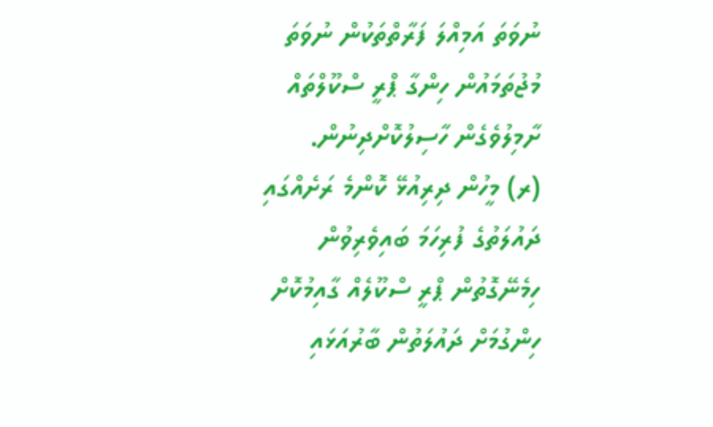ނުވަތަ އަމިއްލަ ފަރާތްތަކުން ނުވަތަ މުޖުތަމައުން ހިންގާ ޕްރީ ސްކޫލްތައް ށާމިލުވެގެން ހާސިލުކޮށްދިނުން.
(ރ) މީހުން ދިރިއުޅޭ ކޮންމެ ރަށެއްގައި ދައުލަތުގެ ފުރިހަމަ ބައިވެރިވުން ހިމެނޭގޮތުން ޕްރީ ސްކޫލެއް ގާއިމުކޮށް ހިންގުމަށް ދައުލަތުން ބާރުއަޅައި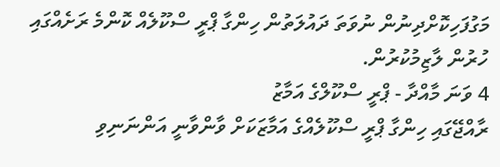މަގުފަހިކޮށްދިނުން ނުވަތަ ދައުލަތުން ހިންގާ ޕްރީ ސްކޫލެއް ކޮންމެ ރަށެއްގައި ހުރުން ލާޒިމުކުރުން.
4 ވަނަ މާއްދާ - ޕްރީ ސްކޫލްގެ އަމާޒު
ރާއްޖޭގައި ހިންގާ ޕްރީ ސްކޫލެއްގެ އަމާޒަކަށް ވާންވާނީ އަންނަނިވި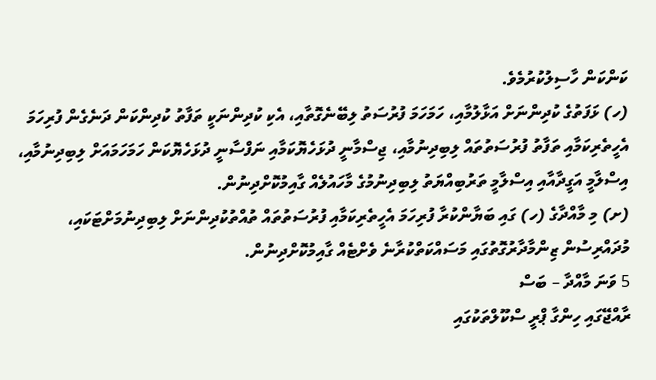ކަންކަން ހާސިލުކުރުމެވެ.
(ހ) ޅަފަތުގެ ކުދިންނަށް އަޅާލުމާއި، ހަމަހަމަ ފުރުސަތު ލިބޭނެގޮތާއި، އެކި ކުދިންނަކީ ތަފާތު ކުދިންކަން ދަނެގެން ފުރިހަމަ އެހީތެރިކަމާއި ތަފާތު ފުރުސަތުތައް ލިބިދިނުމާއި، ޖިސްމާނީ ދުޅަހެޔޮކަމާއި ނަފްސާނީ ދުޅަހެޔޮކަން ހަމަހަމައަށް ލިބިދިނުމާއި، އިސްލާމީ އަގީދާއާއި އިސްލާމީ ތަރުބިއްޔަތު ލިބިދިނުމުގެ މާހައުލެއް ގާއިމުކޮށްދިނުން.
(ށ) މި މާއްދާގެ (ހ) ގައި ބަޔާންކުރާ ފުރިހަމަ އެހީތެރިކަމާއި ފުރުސަތުތައް ތުއްތުކުދިންނަށް ލިބިދިނުމަށްޓަކައި، މުދައްރިސުން ޒިންމާދާރުގޮތުގައި މަސައްކަތްކުރާނެ ވެށްޓެއް ގާއިމުކޮށްދިނުން.
5 ވަނަ މާއްދާ – ބަސް
ރާއްޖޭގައި ހިންގާ ޕްރީ ސްކޫލްތަކުގައި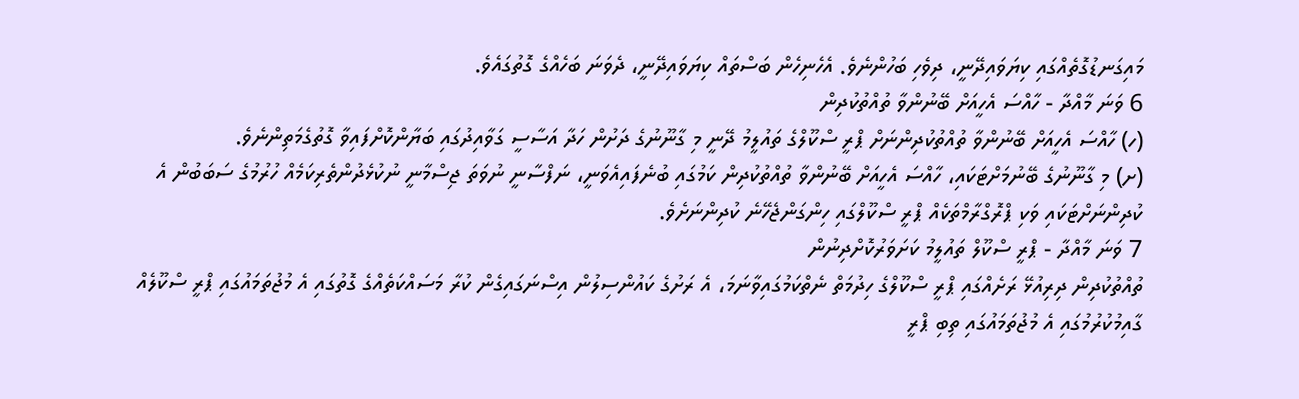މައިގަނޑުގޮތެއްގައި ކިޔަވައިދޭނީ، ދިވެހި ބަހުންނެވެ. އެހެނިހެން ބަސްތައް ކިޔަވައިދޭނީ، ދެވަނަ ބަހެއްގެ ގޮތުގައެވެ.
6 ވަނަ މާއްދާ - ހާއްސަ އެހީއަށް ބޭނުންވާ ތުއްތުކުދިން
(ހ) ހާއްސަ އެހީއަށް ބޭނުންވާ ތުއްތުކުދިންނަށް ޕްރީ ސްކޫލްގެ ތައުލީމު ދޭނީ މި ގާނޫނުގެ ދަށުން ހަދާ އަސާސީ ގަވާއިދުގައި ބަޔާންކޮށްފައިވާ ގޮތުގެމަތިންނެވެ.
(ށ) މި ގާނޫނުގެ ބޭނުމަށްޓަކައި، ހާއްސަ އެހީއަށް ބޭނުންވާ ތުއްތުކުދިން ކަމުގައި ބުނެފައިއެވަނީ، ނަފްސާނީ ނުވަތަ ޖިސްމާނީ ނުކުޅެދުންތެރިކަމެއް ހުރުމުގެ ސަބަބުން އެ ކުދިންނަށްޓަކައި ވަކި ޕްރޮގްރާމްތަކެއް ޕްރީ ސްކޫލްގައި ހިންގަންޖެހޭނެ ކުދިންނަށެވެ.
7 ވަނަ މާއްދާ - ޕްރީ ސްކޫލް ތައުލީމު ކަށަވަރުކޮށްދިނުން
ތުއްތުކުދިން ދިރިއުޅޭ ރަށެއްގައި ޕްރީ ސްކޫލްގެ ހިދުމަތް ނެތްކަމުގައިވާނަމަ، އެ ރަށުގެ ކައުންސިލުން އިސްނަގައިގެން ކުރާ މަސައްކަތެއްގެ ގޮތުގައި އެ މުޖުތަމައުގައި ޕްރީ ސްކޫލެއް ގާއިމުކުރުމުގައި އެ މުޖުތަމައުގައި ތިބި ޕްރީ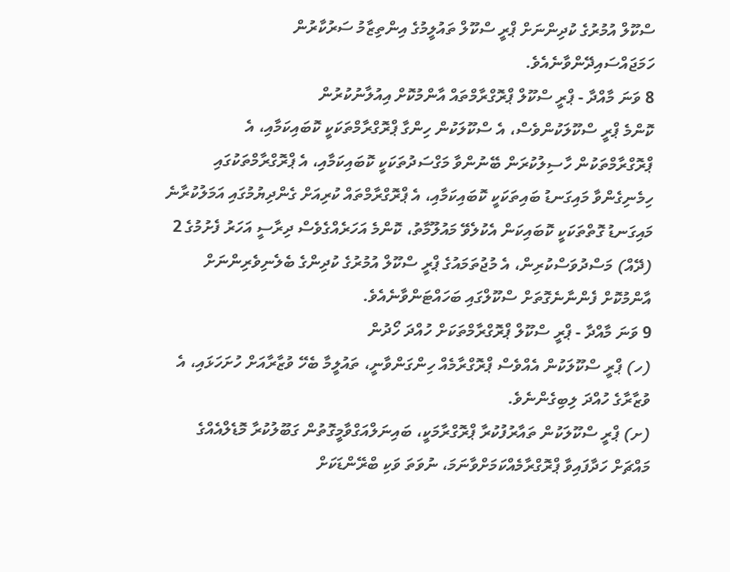ސްކޫލް އުމުރުގެ ކުދިންނަށް ޕްރީ ސްކޫލް ތައުލީމުގެ އިންތިޒާމު ސަރުކާރުން ހަމަޖައްސައިދޭންވާނެއެވެ.
8 ވަނަ މާއްދާ - ޕްރީ ސްކޫލް ޕްރޮގްރާމްތައް އާންމުކޮށް އިއުލާނުކުރުން
ކޮންމެ ޕްރީ ސްކޫލަކުންވެސް، އެ ސްކޫލަކުން ހިންގާ ޕްރޮގްރާމްތަކަކީ ކޮބައިކަމާއި، އެ ޕްރޮގްރާމްތަކުން ހާސިލުކުރަން ބޭނުންވާ މަގްސަދުތަކަކީ ކޮބައިކަމާއި، އެ ޕްރޮގްރާމްތަކުގައި ހިމެނިގެންވާ މައިގަނޑު ބައިތަކަކީ ކޮބައިކަމާއި، އެ ޕްރޮގްރާމްތައް ކުރިއަށް ގެންދިޔުމުގައި އަމަލުކުރާނެ މައިގަނޑު ގޮތްތަކަކީ ކޮބައިކަން އެކުލެވޭ މައުލޫމާތު، ކޮންމެ އަހަރެއްގެވެސް ދިރާސީ އަހަރު ފެށުމުގެ 2 (ދޭއް) މަސްދުވަސްކުރިން، އެ މުޖުތަމައުގެ ޕްރީ ސްކޫލް އުމުރުގެ ކުދިންގެ ބެލެނިވެރިންނަށް އާންމުކޮށް ފެންނާނެގޮތަށް ސްކޫލްގައި ބަހައްޓަންވާނެއެވެ.
9 ވަނަ މާއްދާ - ޕްރީ ސްކޫލް ޕްރޮގްރާމްތަކަށް ހުއްދަ ހޯދުން
(ހ) ޕްރީ ސްކޫލަކުން އެއްވެސް ޕްރޮގްރާމެއް ހިންގަންވާނީ، ތައުލީމާ ބެހޭ ވުޒާރާއަށް ހުށަހަޅައި، އެ ވުޒާރާގެ ހުއްދަ ލިބިގެންނެވެ.
(ށ) ޕްރީ ސްކޫލަކުން ތައާރުފުކުރާ ޕްރޮގްރާމަކީ، ބައިނަލްއަގްވާމީގޮތުން ގަބޫލުކުރާ މޮޑެލްއެއްގެ މައްޗަށް ހަދާފައިވާ ޕްރޮގްރާމެއްކަމަށްވާނަމަ، ނުވަތަ ވަކި ބްރޭންޑަކަށް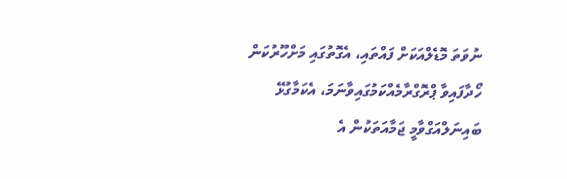ނުވަތަ މޮޑެލްއަކަށް ފައްތައި، އެގޮތުގައި މަށްހޫރުކަން ހޯދާފައިވާ ޕްރޮގްރާމެއްކަމުގައިވާނަމަ، އެކަމާގުޅޭ ބައިނަލްއަގްވާމީ ޖަމާއަތަކުން އެ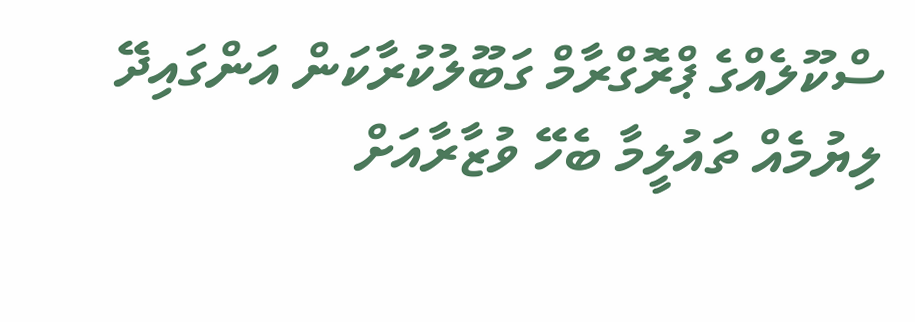ސްކޫލެއްގެ ޕްރޮގްރާމް ގަބޫލުކުރާކަން އަންގައިދޭ ލިޔުމެއް ތައުލީމާ ބެހޭ ވުޒާރާއަށް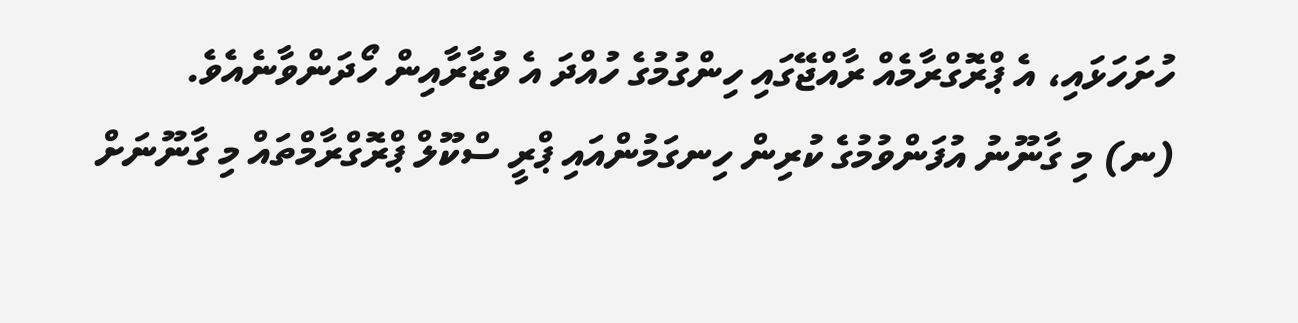ހުށަހަޅައި، އެ ޕްރޮގްރާމެއް ރާއްޖޭގައި ހިންގުމުގެ ހުއްދަ އެ ވުޒާރާއިން ހޯދަންވާނެއެވެ.
(ނ) މި ގާނޫނު އުފަންވުމުގެ ކުރިން ހިނގަމުންއައި ޕްރީ ސްކޫލް ޕްރޮގްރާމްތައް މި ގާނޫނަށް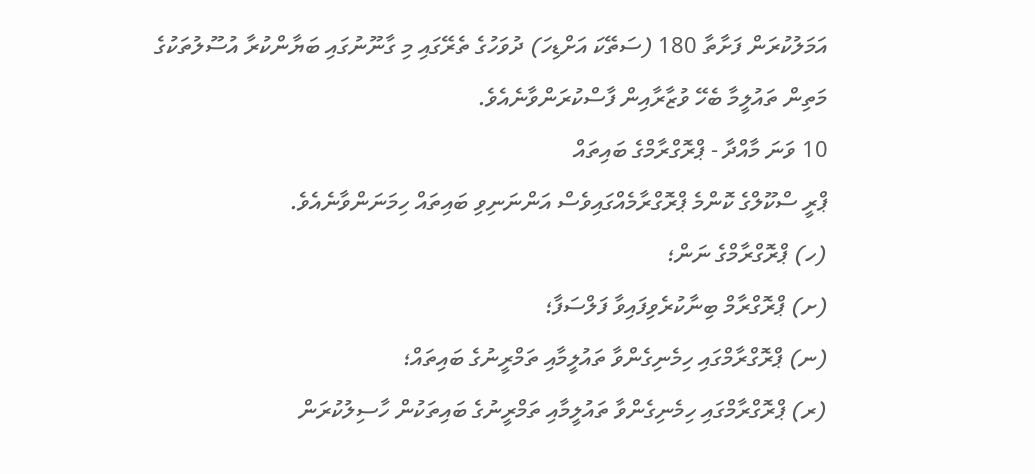އަމަލުކުރަން ފަށާތާ 180 (ސަތޭކަ އަށްޑިހަ) ދުވަހުގެ ތެރޭގައި މި ގާނޫނުގައި ބަޔާންކުރާ އުސޫލުތަކުގެ މަތިން ތައުލީމާ ބެހޭ ވުޒާރާއިން ފާސްކުރަންވާނެއެވެ.
10 ވަނަ މާއްދާ - ޕްރޮގްރާމްގެ ބައިތައް
ޕްރީ ސްކޫލްގެ ކޮންމެ ޕްރޮގްރާމެއްގައިވެސް އަންނަނިވި ބައިތައް ހިމަނަންވާނެއެވެ.
(ހ) ޕްރޮގްރާމްގެ ނަން؛
(ށ) ޕްރޮގްރާމް ބިނާކުރެވިފައިވާ ފަލްސަފާ؛
(ނ) ޕްރޮގްރާމްގައި ހިމެނިގެންވާ ތައުލީމާއި ތަމްރީނުގެ ބައިތައް؛
(ރ) ޕްރޮގްރާމްގައި ހިމެނިގެންވާ ތައުލީމާއި ތަމްރީނުގެ ބައިތަކުން ހާސިލުކުރަން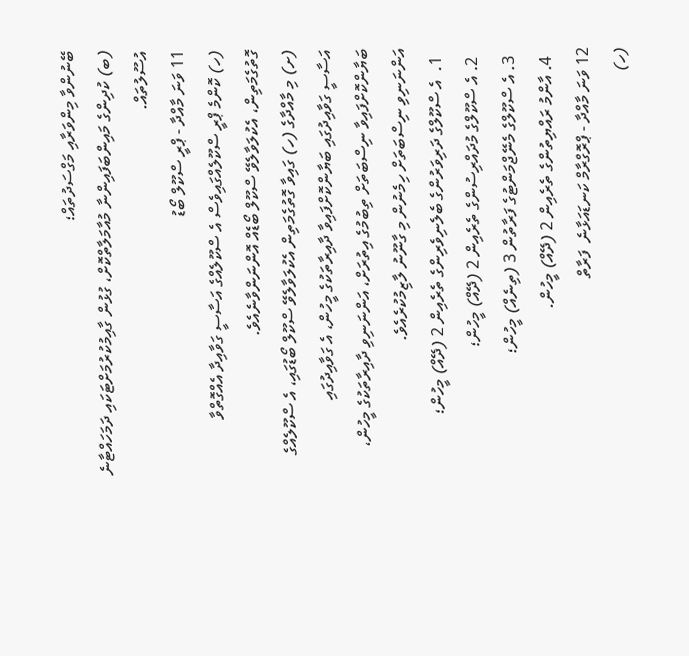ބޭނުންވާ މިންވަރާއި މަގްސަދުތައް؛
(ބ) ކުދިންގެ މައިންބަފައިންނާ މުއާމަލާތްކޮށް، ގުޅުން ގާއިމުކުރުމަށްޓަކައި ދަމަހައްޓާނެ އުސޫލުތައް.
11 ވަނަ މާއްދާ - ޕްރީ ސްކޫލް ބޯޑު
(ހ) ކޮންމެ ޕްރީ ސްކޫލެއްގައިވެސް އެ ސްކޫލެއްގެ އަސާސީ ގަވާއިދާ އެއްގޮތްވާ ގޮތުގެމަތިން، އެކުލަވާލެވޭ ސްކޫލް ބޯޑެއް އޮންނަންވާނެއެވެ.
(ށ) މި މާއްދާގެ (ހ) ގައިވާ ގޮތުގެމަތިން އެކުލަވާލެވޭ ސްކޫލް ބޯޑުގައި، އެ ސްކޫލެއްގެ އަސާސީ ގަވާއިދުގައި ބަޔާންކޮށްފައިވާ ދާއިރާތަކުގެ މީހުން، އެ ގަވާއިދުގައި ބަޔާންކޮށްފައިވާ ނިސްބަތަށް ތިބުމުގެ އިތުރަށް، އަންނަނިވި ދާއިރާތަކުގެ މީހުން، އަންނަނިވި ނިސްބަތަށް ހިމެނުން މި ގާނޫނު ލާޒިމުކުރެއެވެ.
  1.  އެ ސްކޫލްގެ ދަރިވަރުންގެ ބެލެނިވެރިންގެ ތެރެއިން 2 (ދޭއް) މީހުން؛
  2. އެ ސްކޫލްގެ މުދައްރިސުންގެ ތެރެއިން 2 (ދޭއް) މީހުން؛
  3. އެ ސްކޫލްގެ މެނޭޖްމަންޓުގެ ފަރާތުން 3 (ތިނެއް) މީހުން؛
  4. އާންމު ރައްޔިތުންގެ ތެރެއިން 2 (ދޭއް) މީހުން.
12 ވަނަ މާއްދާ - ޕްރޮގްރާމް ކަނޑައަޅާނެ  ފަރާތް
(ހ)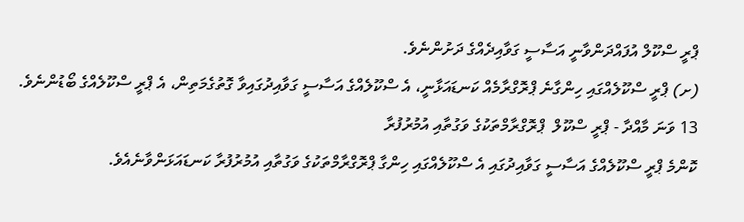ޕްރީ ސްކޫލް އުފައްދަންވާނީ އަސާސީ ގަވާއިދެއްގެ ދަށުންނެވެ.
(ށ) ޕްރީ ސްކޫލެއްގައި ހިންގާނެ ޕްރޮގްރާމެއް ކަނޑައަޅާނީ، އެ ސްކޫލެއްގެ އަސާސީ ގަވާއިދުގައިވާ ގޮތުގެމަތިން، އެ ޕްރީ ސްކޫލެއްގެ ބޯޑުންނެވެ.
13 ވަނަ މާއްދާ - ޕްރީ ސްކޫލް  ޕްރޮގްރާމްތަކުގެ ވަގުތާއި އުމުރުފުރާ
ކޮންމެ ޕްރީ ސްކޫލެއްގެ އަސާސީ ގަވާއިދުގައި އެ ސްކޫލެއްގައި ހިންގާ ޕްރޮގްރާމްތަކުގެ ވަގުތާއި އުމުރުފުރާ ކަނޑައަޅަންވާނެއެވެ.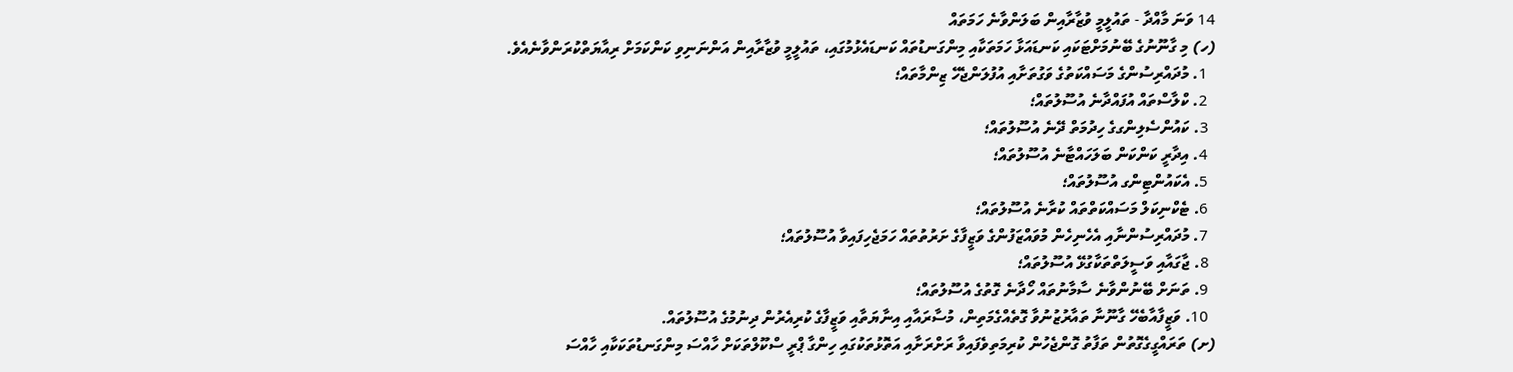14 ވަނަ މާއްދާ - ތައުލީމީ ވުޒާރާއިން ބަލަންވާނެ ހަމަތައް
(ހ) މި ގާނޫނުގެ ބޭނުމަށްޓަކައި ކަނޑައަޅާ ހަމަތަކާއި މިންގަނޑުތައް ކަނޑައެޅުމުގައި، ތައުލީމީ ވުޒާރާއިން އަންނަނިވި ކަންކަމަށް ރިއާޔަތްކުރަންވާނެއެވެ.
  1. މުދައްރިސުންގެ މަސައްކަތުގެ ވަގުތަށާއި އުފުލަންޖެހޭ ޒިންމާތައް؛
  2. ކްލާސްތައް އުފައްދާނެ އުސޫލުތައް؛
  3. ކައުންސެލިންގގެ ހިދުމަތް ދޭނެ އުސޫލުތައް؛
  4. އިދާރީ ކަންކަން ބަލަހައްޓާނެ އުސޫލުތައް؛
  5. އެކައުންޓިންގ އުސޫލުތައް؛
  6. ޓެކްނިކަލް މަސައްކަތްތައް ކުރާނެ އުސޫލުތައް؛
  7. މުދައްރިސުންނާއި އެހެނިހެން މުވައްޒަފުންގެ ވަޒީފާގެ ށަރުތުތައް ހަމަޖެހިފައިވާ އުސޫލުތައް؛
  8. ޖާގައާއި ވަސީލަތްތަކާގުޅޭ އުސޫލުތައް؛
  9. ތަނަށް ބޭނުންވާނެ ސާމާނުތައް ހޯދާނެ ގޮތުގެ އުސޫލުތައް؛
  10. ވަޒީފާއާބެހޭ ގާނޫނާ ތައާރުޒުނުވާ ގޮތެއްގެމަތިން، މުސާރައާއި އިނާޔަތާއި ވަޒީފާގެ ކުރިއެރުން ދިނުމުގެ އުސޫލުތައް.
(ށ) ތަރައްގީގެގޮތުން ތަފާތު ގޮންޖެހުން ކުރިމަތިވެފައިވާ ރަށްރަށާއި އަތޮޅުތަކުގައި ހިންގާ ޕްރީ ސްކޫލްތަކަށް ހާއްސަ މިންގަނޑުތަކަކާއި ހާއްސަ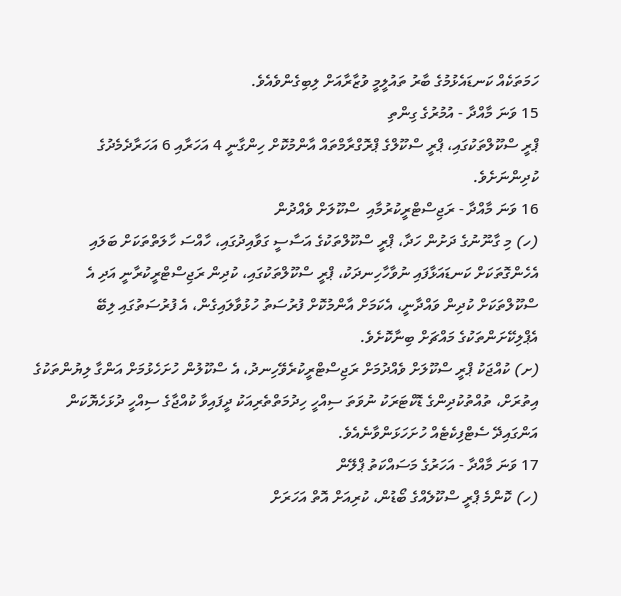ހަމަތަކެއް ކަނޑައެޅުމުގެ ބާރު ތައުލީމީ ވުޒާރާއަށް ލިބިގެންވެއެވެ.
15 ވަނަ މާއްދާ - އުމުރުގެ ގިންތި
ޕްރީ ސްކޫލްތަކުގައި، ޕްރީ ސްކޫލްގެ ޕްރޮގްރާމްތައް އާންމުކޮށް ހިންގާނީ 4 އަހަރާއި 6 އަހަރާދެމެދުގެ ކުދިންނަށެވެ.
16 ވަނަ މާއްދާ - ރަޖިސްޓްރީކުރުމާއި  ސްކޫލަށް ވެއްދުން
(ހ) މި ގާނޫނުގެ ދަށުން ހަދާ، ޕްރީ ސްކޫލްތަކުގެ އަސާސީ ގަވާއިދުގައި، ހާއްސަ ހާލަތްތަކަށް ބަލައި އެހެންގޮތަކަށް ކަނޑައަޅާފައި ނުވާހާހިނދަކު، ޕްރީ ސްކޫލްތަކުގައި، ކުދިން ރަޖިސްޓްރީކުރާނީ އަދި އެ ސްކޫލްތަކަށް ކުދިން ވައްދާނީ، އެކަމަށް އާންމުކޮށް ފުރުސަތު ހުޅުވާލައިގެން، އެ ފުރުސަތުގައި ލިބޭ އެޕްލިކޭށަންތަކުގެ މައްޗަށް ބިނާކޮށެވެ.
(ށ) ކުއްޖަކު ޕްރީ ސްކޫލަށް ވެއްދުމަށް ރަޖިސްޓްރީކުރެވޭހިނދު، އެ ސްކޫލުން ހުށަހެޅުމަށް އަންގާ ލިޔުންތަކުގެ އިތުރަށް، ތުއްތުކުދިންގެ ޑޮކްޓަރަކު ނުވަތަ ސިއްހީ ހިދުމަތްތެރިއަކު ދީފައިވާ ކުއްޖާގެ ސިއްހީ ދުޅަހެޔޮކަން އަންގައިދޭ ސެޓްފިކެޓެއް ހުށަހަޅަންވާނެއެވެ.
17 ވަނަ މާއްދާ - އަހަރުގެ މަސައްކަތު ޕްލޭން
(ހ) ކޮންމެ ޕްރީ ސްކޫލެއްގެ ބޯޑުން، ކުރިއަށް އޮތް އަހަރަށް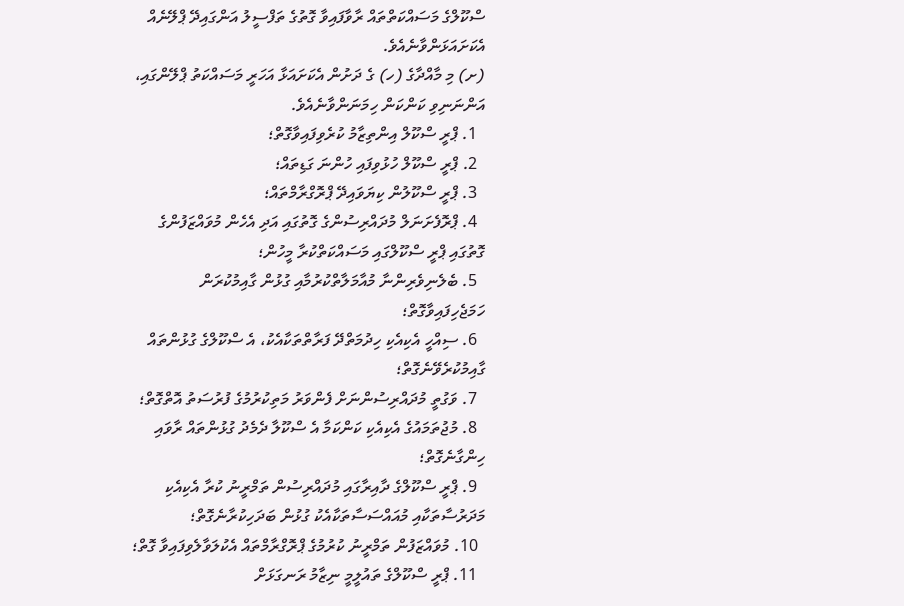ސްކޫލްގެ މަސައްކަތްތައް ރާވާފައިވާ ގޮތުގެ ތަފްސީލު އަންގައިދޭ ޕްލޭނެއް އެކަށައަޅަންވާނެއެވެ.
(ށ) މި މާއްދާގެ (ހ) ގެ ދަށުން އެކަށައަޅާ އަހަރީ މަސައްކަތު ޕްލޭންގައި، އަންނަނިވި ކަންކަން ހިމަނަންވާނެއެވެ.
  1. ޕްރީ ސްކޫލް އިންތިޒާމު ކުރެވިފައިވާގޮތް؛
  2. ޕްރީ ސްކޫލް ހުޅުވިފައި ހުންނަ ގަޑިތައް؛
  3. ޕްރީ ސްކޫލުން ކިޔަވައިދޭ ޕްރޮގްރާމްތައް؛
  4. ޕްރޮފެށަނަލް މުދައްރިސުންގެ ގޮތުގައި އަދި އެހެން މުވައްޒަފުންގެ ގޮތުގައި ޕްރީ ސްކޫލްގައި މަސައްކަތްކުރާ މީހުން؛
  5. ބެލެނިވެރިންނާ މުއާމަލާތްކުރުމާއި ގުޅުން ގާއިމުކުރަން ހަމަޖެހިފައިވާގޮތް؛
  6. ސިއްހީ އެކިއެކި ހިދުމަތްދޭ ފަރާތްތަކާއެކު، އެ ސްކޫލްގެ ގުޅުންތައް ގާއިމުކުރެވޭނެގޮތް؛
  7. ވަގުތީ މުދައްރިސުންނަށް ފެންވަރު މަތިކުރުމުގެ ފުރުސަތު އޮތްގޮތް؛
  8. މުޖުތަމައުގެ އެކިއެކި ކަންކަމާ އެ ސްކޫލާ ދެމެދު ގުޅުންތައް ރާވައި ހިންގާނެގޮތް؛
  9. ޕްރީ ސްކޫލްގެ ދާއިރާގައި މުދައްރިސުން ތަމްރީނު ކުރާ އެކިއެކި މަދަރުސާތަކާއި މުއައްސަސާތަކާއެކު ގުޅުން ބަދަހިކުރާނެގޮތް؛
  10. މުވައްޒަފުން ތަމްރީނު ކުރުމުގެ ޕްރޮގްރާމްތައް އެކުލަވާލެވިފައިވާ ގޮތް؛
  11. ޕްރީ ސްކޫލްގެ ތައުލީމީ ނިޒާމު ރަނގަޅަށް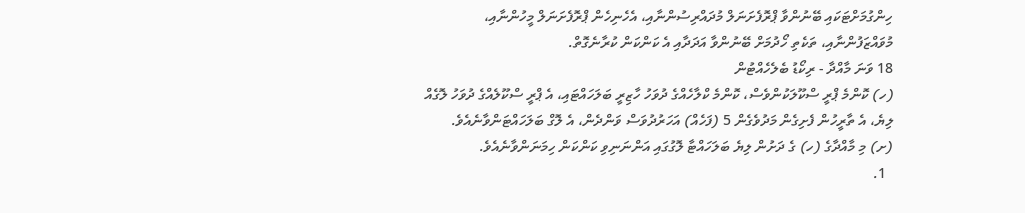ހިންގުމަށްޓަކައި ބޭނުންވާ ޕްރޮފެށަނަލް މުދައްރިސުންނާއި، އެހެނިހެން ޕްރޮފެށަނަލް މީހުންނާއި، މުވައްޒަފުންނާއި، ތަކެތި ހޯދުމަށް ބޭނުންވާ އަދަދާއި އެ ކަންކަން ކުރާނެގޮތް.
18 ވަނަ މާއްދާ - ރިކޯޑު ބެލެހެއްޓުން
(ހ) ކޮންމެ ޕްރީ ސްކޫލަކުންވެސް، ކޮންމެ ކްލާހެއްގެ ދުވަހު ހާޒިރީ ބަލަހައްޓައި، އެ ޕްރީ ސްކޫލެއްގެ ދުވަހު ލޮގެއް ލިޔެ، އެ ތާރީހުން ފެށިގެން މަދުވެގެން 5 (ފަހެއް) އަހަރުދުވަސް ވަންދެން، އެ ލޮގް ބަލަހައްޓަންވާނެއެވެ.
(ށ) މި މާއްދާގެ (ހ) ގެ ދަށުން ލިޔެ ބަލަހައްޓާ ލޮގުގައި އަންނަނިވި ކަންކަން ހިމަނަންވާނެއެވެ.
  1.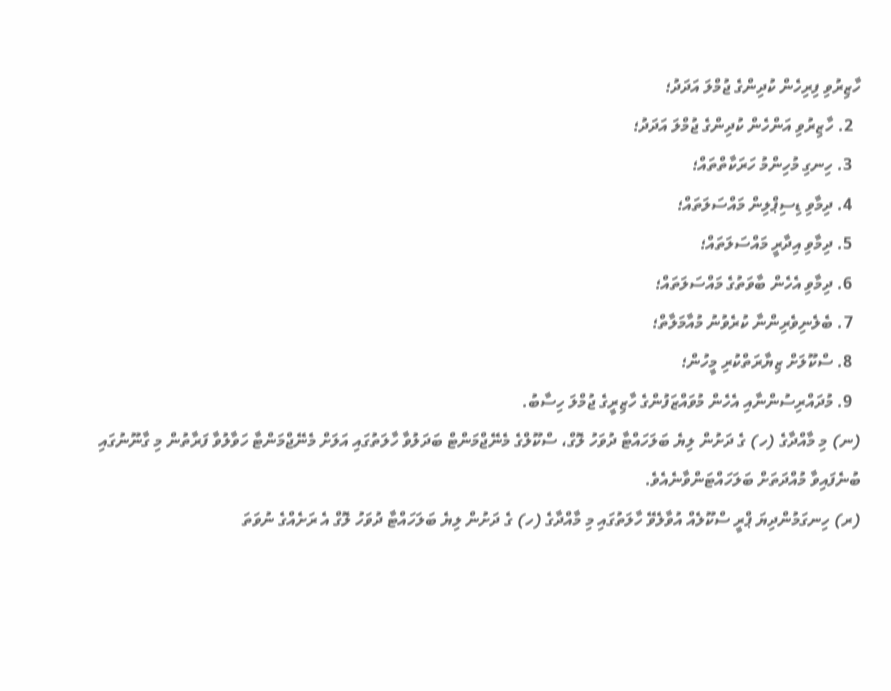ހާޒިރުވި ފިރިހެން ކުދިންގެ ޖުމްލަ އަދަދު؛
  2. ހާޒިރުވި އަންހެން ކުދިންގެ ޖުމްލަ އަދަދު؛
  3. ހިނގި މުހިންމު ހަރަކާތްތައް؛
  4. ދިމާވި ޑިސިޕްލިން މައްސަލަތައް؛
  5. ދިމާވި އިދާރީ މައްސަލަތައް؛
  6. ދިމާވި އެހެން ބާވަތުގެ މައްސަލަތައް؛
  7. ބެލެނިވެރިންނާ ކުރެވުނު މުއާމަލާތް؛
  8. ސްކޫލަށް ޒިޔާރަތްކުރި މީހުން؛
  9. މުދައްރިސުންނާއި އެހެން މުވައްޒަފުންގެ ހާޒިރީގެ ޖުމްލަ ހިސާބު.
(ނ) މި މާއްދާގެ (ހ) ގެ ދަށުން ލިޔެ ބަލަހައްޓާ ދުވަހު ލޮގް، ސްކޫލްގެ މެނޭޖްމަންޓް ބަދަލުވާ ހާލަތުގައި އަލަށް މެނޭޖްމަންޓާ ހަވާލުވާ ފަރާތުން މި ގާނޫނުގައި ބުނެފައިވާ މުއްދަތަށް ބަލަހައްޓަންވާނެއެވެ.
(ރ) ހިނގަމުންދިޔަ ޕްރީ ސްކޫލެއް އުވާލެވޭ ހާލަތުގައި މި މާއްދާގެ (ހ) ގެ ދަށުން ލިޔެ ބަލަހައްޓާ ދުވަހު ލޮގް އެ ރަށެއްގެ ނުވަތަ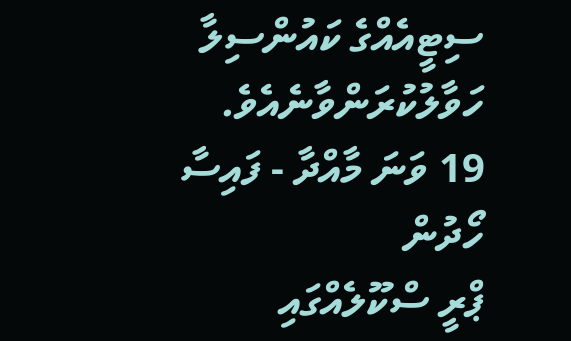ސިޓީއެއްގެ ކައުންސިލާ ހަވާލުކުރަންވާނެއެވެ.
19 ވަނަ މާއްދާ - ފައިސާ ހޯދުން
ޕްރީ ސްކޫލެއްގައި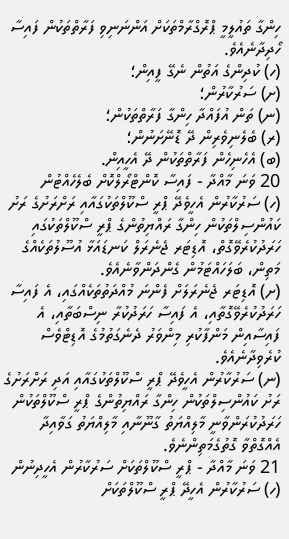ހިންގާ ތައުލީމީ ޕްރޮގްރާމްތަކަށް އަންނަނިވި ފަރާތްތަކުން ފައިސާ ހޯދިދާނެއެވެ.
(ހ) ކުދިންގެ އަތުން ނެގޭ ފީއިން؛
(ށ) ސަރުކާރުން؛
(ނ) ތަން އުފައްދާ ހިންގާ ފަރާތްތަކުން؛
(ރ) ބެލެނިވެރިން ދޭ ޑޮނޭށަނުން؛
(ބ) އެހެނިހެން ފަރާތްތަކުން ދޭ އެހީއިން.
20 ވަނަ މާއްދާ - ފައިސާ ކޮންޓްރޯލްކޮށް ބެލެހެއްޓުން
(ހ) ސަރުކާރުން އެހީވެދޭ ޕްރީ ސްކޫލްތަކުގައާއި ރަށްރަށުގެ ރަށު ކައުންސިލްތަކުން ހިންގާ ރައްޔިތުންގެ ޕްރީ ސްކޫލްތަކުގައި ހަރަދުކުރެވޭގޮތް، އޮޑިޓަރ ޖެނެރަލް ކަނޑައަޅާ އުސޫލުތަކެއްގެ މަތިން، ބަލަހައްޓަމުން ގެންދަންވާނެއެވެ.
(ށ) އޮޑިޓަރ ޖެނެރަލަށް ފެންނަ މުއްދަތުތަކެއްގައި، އެ ފައިސާ ހަރަދުކުރެވޭގޮތާއި، އެ ފައިސާ ހަރަދުކުރާ ނިސްބަތާއި، އެ ފައިސާއިން މަންފާކުރި މިންވަރު ދެނެގަތުމުގެ އޮޑިޓްވެސް ކުރެވިދާނެއެވެ.
(ނ) ސަރުކާރުން އެހީވެދޭ ޕްރީ ސްކޫލްތަކުގައާއި އަދި ރަށްރަށުގެ ރަށު ކައުންސިލްތަކުން ހިންގާ ރައްޔިތުންގެ ޕްރީ ސްކޫލްތަކުން ހަރަދުކުރަންވާނީ މާލިއްޔަތު ގާނޫނާއި މާލިއްޔަތު ގަވާއިދާ އެއްގޮތްވާ ގޮތުގެމަތިންނެވެ.
21 ވަނަ މާއްދާ - ޕްރީ ސްކޫލްތަކަށް ސަރުކާރުން އެހީދިނުން
(ހ) ސަރުކާރުން އެހީދޭ ޕްރީ ސްކޫލްތަކަށް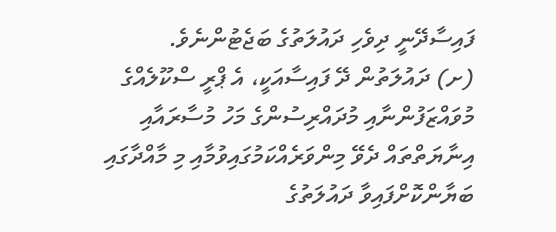ފައިސާދޭނީ ދިވެހި ދައުލަތުގެ ބަޖެޓުންނެވެ.
(ށ) ދައުލަތުން ދޭ ފައިސާއަކީ، އެ ޕްރީ ސްކޫލެއްގެ މުވައްޒަފުންނާއި މުދައްރިސުންގެ މަހު މުސާރައާއި އިނާޔަތްތައް ދެވޭ މިންވަރެއްކަމުގައިވުމާއި މި މާއްދާގައި ބަޔާންކޮށްފައިވާ ދައުލަތުގެ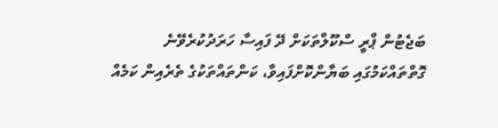ބަޖެޓުން ޕްރީ ސްކޫލްތަކަށް ދޭ ފައިސާ ހަރަދުކުރެވޭނެ ގޮތްތައްކަމުގައި ބަޔާންކޮށްފައިވާ، ކަންތައްތަކުގެ ތެރެއިން ކަމެއް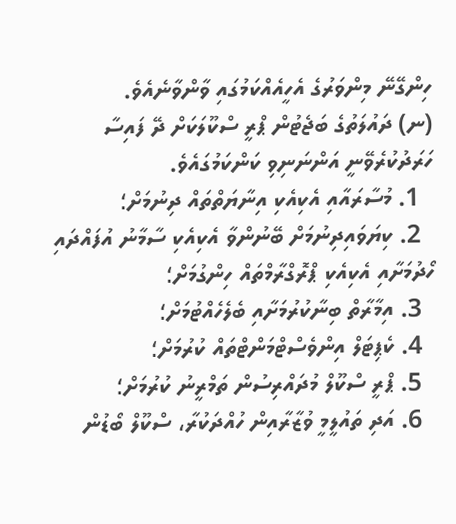ހިންގޭނޭ މިންވަރުގެ އެހީއެއްކަމުގައި ވާންވާނެއެވެ.
(ނ) ދައުލަތުގެ ބަޖެޓުން ޕްރީ ސްކޫލަކަށް ދޭ ފައިސާ ހަރަދުކުރެވޭނީ އަންނަނިވި ކަންކަމުގައެވެ.
  1. މުސާރައާއި އެކިއެކި އިނާޔަތްތައް ދިނުމަށް؛
  2. ކިޔަވައިދިނުމަށް ބޭނުންވާ އެކިއެކި ސާމާނު އުފައްދައި ހޯދުމަށާއި އެކިއެކި ޕްރޮގްރާމްތައް ހިންގުމަށް؛
  3. އިމާރާތް ބިނާކުރުމަށާއި ބެލެހެއްޓުމަށް؛
  4. ކެޕިޓަލް އިންވެސްޓްމަންޓްތައް ކުރުމަށް؛
  5. ޕްރީ ސްކޫލް މުދައްރިސުން ތަމްރީނު ކުރުމަށް؛
  6. އަދި ތައުލީމީ ވުޒާރާއިން ހުއްދަކުރާ، ސްކޫލް ބޯޑުން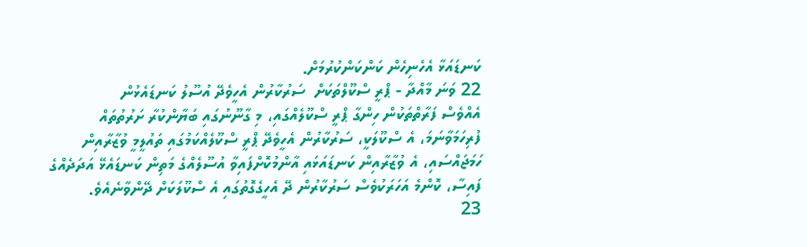ކަނޑައަޅާ އެހެނިހެން ކަންކަންކުރުމަށް.
22 ވަނަ މާއްދާ - ޕްރީ ސްކޫލްތަކަށް  ސަރުކާރުން އެހީވެދޭ އުސޫލު ކަނޑައެޅުން
އެއްވެސް ފަރާތްތަކުން ހިންގާ ޕްރީ ސްކޫލެއްގައި، މި ގާނޫނުގައި ބަޔާންކުރާ ށަރުތުތައް ފުރިހަމަވާނަމަ، އެ ސްކޫލަކީ، ސަރުކާރުން އެހީވެދޭ ޕްރީ ސްކޫލެއްކަމުގައި ތައުލީމީ ވުޒާރާއިން ހަމަޖައްސައި، އެ ވުޒާރާއިން ކަނޑައަޅައި އާންމުކޮށްފައިވާ އުސޫލެއްގެ މަތިން ކަނޑައެޅޭ އަދަދެއްގެ ފައިސާ، ކޮންމެ އަހަރަކުވެސް ސަރުކާރުން ދޭ އެހީގެގޮތުގައި އެ ސްކޫލަކަށް ދޭންވާނެއެވެ.
23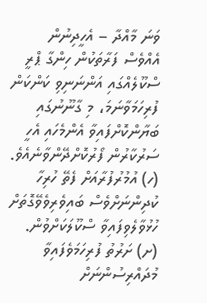ވަނަ މާއްދާ – އެހީދިނުން
އެއްވެސް ފަރާތަކުން ހިންގާ ޕްރީ ސްކޫލެއްގައި އަންނަނިވި ކަންކަން ފުރިހަމަވާނަމަ، މި ގާނޫނުގައި ބަޔާންކޮށްފައިވާ އެންމެހައި އެހީ ސަރުކާރުން ފޯރުކޮށްދޭންވާނެއެވެ.
(ހ) އުމުރުފުރާއަށް ފެތޭ ހުރިހާ ކުދިންނަށްވެސް ބައިވެރިވެވޭގޮތަށް ހުޅުވާލެވިފައިވާ ސްކޫލަކަށްވުން.
(ށ) ށަރުތު ފުރިހަމަވެފައިވާ މުދައްރިސުންނަށް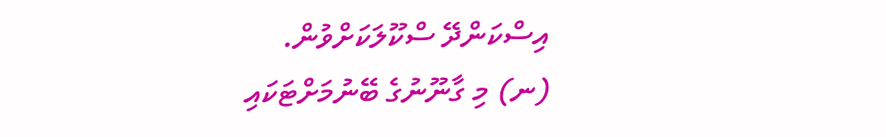އިސްކަންދޭ ސްކޫލަކަށްވުން.
(ނ) މި ގާނޫނުގެ ބޭނުމަށްޓަކައި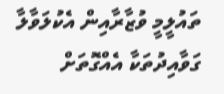ތައުލީމީ ވުޒާރާއިން އެކުލަވާލާ ގަވާއިދުތަކާ އެއްގޮތަށް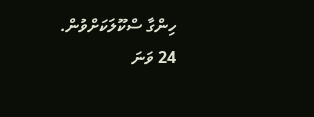ހިންގާ ސްކޫލަކަށްވުން.
24 ވަނަ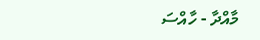މާއްދާ - ހާއްސަ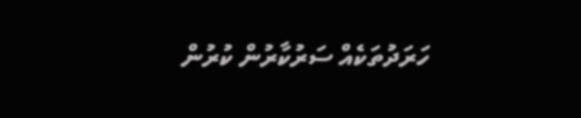ހަރަދުތަކެއް ސަރުކާރުން ކުރުން